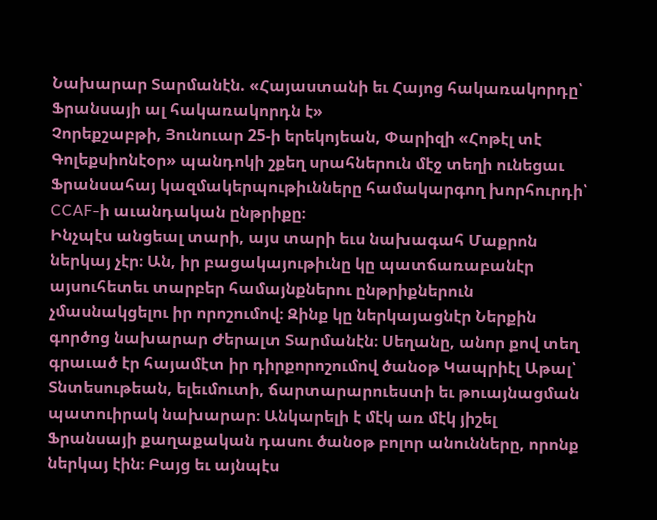Նախարար Տարմանէն. «Հայաստանի եւ Հայոց հակառակորդը՝ Ֆրանսայի ալ հակառակորդն է»
Չորեքշաբթի, Յունուար 25-ի երեկոյեան, Փարիզի «Հոթէլ տէ Գոլեքսիոնէօր» պանդոկի շքեղ սրահներուն մէջ տեղի ունեցաւ Ֆրանսահայ կազմակերպութիւնները համակարգող խորհուրդի՝ CCAF-ի աւանդական ընթրիքը։
Ինչպէս անցեալ տարի, այս տարի եւս նախագահ Մաքրոն ներկայ չէր։ Ան, իր բացակայութիւնը կը պատճառաբանէր այսուհետեւ տարբեր համայնքներու ընթրիքներուն չմասնակցելու իր որոշումով։ Զինք կը ներկայացնէր Ներքին գործոց նախարար Ժերալտ Տարմանէն։ Սեղանը, անոր քով տեղ գրաւած էր հայամէտ իր դիրքորոշումով ծանօթ Կապրիէլ Աթալ՝ Տնտեսութեան, ելեւմուտի, ճարտարարուեստի եւ թուայնացման պատուիրակ նախարար։ Անկարելի է մէկ առ մէկ յիշել Ֆրանսայի քաղաքական դասու ծանօթ բոլոր անունները, որոնք ներկայ էին։ Բայց եւ այնպէս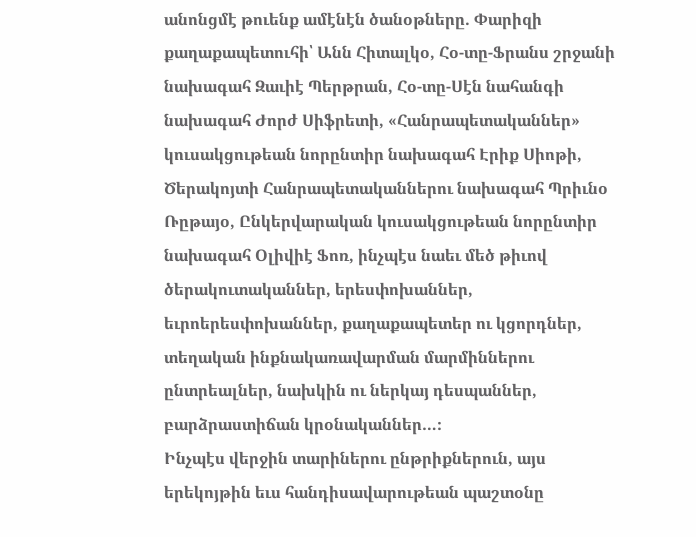անոնցմէ թուենք ամէնէն ծանօթները. Փարիզի քաղաքապետուհի՝ Անն Հիտալկօ, Հօ-տը-Ֆրանս շրջանի նախագահ Զաւիէ Պերթրան, Հօ-տը-Սէն նահանգի նախագահ Ժորժ Սիֆրետի, «Հանրապետականներ» կուսակցութեան նորընտիր նախագահ Էրիք Սիոթի, Ծերակոյտի Հանրապետականներու նախագահ Պրիւնօ Ռըթայօ, Ընկերվարական կուսակցութեան նորընտիր նախագահ Օլիվիէ Ֆոռ, ինչպէս նաեւ մեծ թիւով ծերակուտականներ, երեսփոխաններ, եւրոերեսփոխաններ, քաղաքապետեր ու կցորդներ, տեղական ինքնակառավարման մարմիններու ընտրեալներ, նախկին ու ներկայ դեսպաններ, բարձրաստիճան կրօնականներ…։
Ինչպէս վերջին տարիներու ընթրիքներուն, այս երեկոյթին եւս հանդիսավարութեան պաշտօնը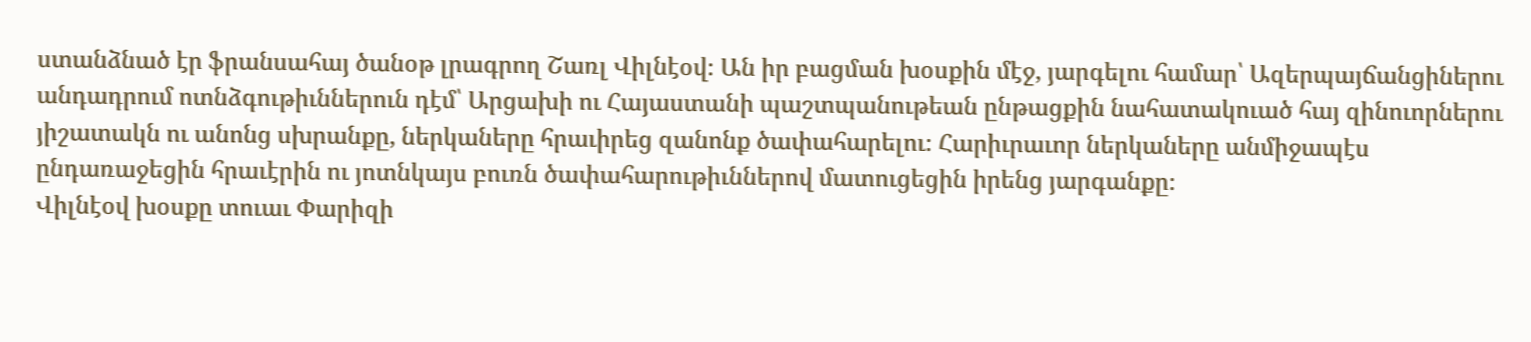ստանձնած էր ֆրանսահայ ծանօթ լրագրող Շառլ Վիլնէօվ։ Ան իր բացման խօսքին մէջ, յարգելու համար՝ Ազերպայճանցիներու անդադրում ոտնձգութիւններուն դէմ՝ Արցախի ու Հայաստանի պաշտպանութեան ընթացքին նահատակուած հայ զինուորներու յիշատակն ու անոնց սխրանքը, ներկաները հրաւիրեց զանոնք ծափահարելու։ Հարիւրաւոր ներկաները անմիջապէս ընդառաջեցին հրաւէրին ու յոտնկայս բուռն ծափահարութիւններով մատուցեցին իրենց յարգանքը։
Վիլնէօվ խօսքը տուաւ Փարիզի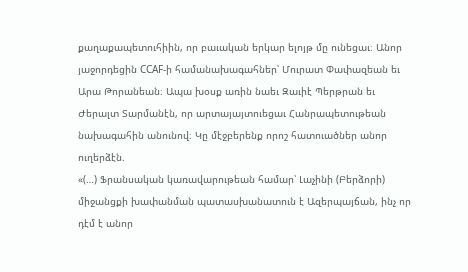քաղաքապետուհիին, որ բաւական երկար ելոյթ մը ունեցաւ։ Անոր յաջորդեցին CCAF-ի համանախագահներ՝ Մուրատ Փափազեան եւ Արա Թորանեան։ Ապա խօսք առին նաեւ Զաւիէ Պերթրան եւ Ժերալտ Տարմանէն, որ արտայայտուեցաւ Հանրապետութեան նախագահին անունով։ Կը մէջբերենք որոշ հատուածներ անոր ուղերձէն.
«(…) Ֆրանսական կառավարութեան համար՝ Լաչինի (Բերձորի) միջանցքի խափանման պատասխանատուն է Ազերպայճան, ինչ որ դէմ է անոր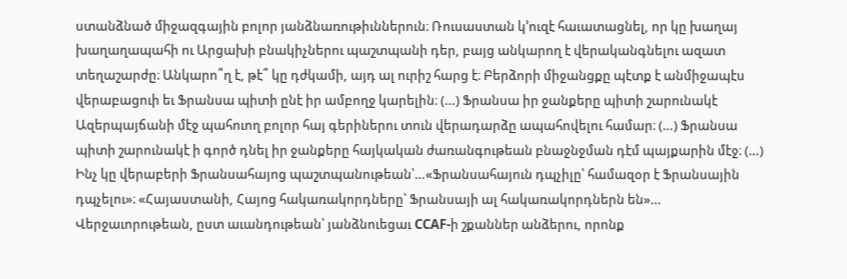ստանձնած միջազգային բոլոր յանձնառութիւններուն։ Ռուսաստան կ՚ուզէ հաւատացնել, որ կը խաղայ խաղաղապահի ու Արցախի բնակիչներու պաշտպանի դեր, բայց անկարող է վերականգնելու ազատ տեղաշարժը։ Անկարո՞ղ է, թէ՞ կը դժկամի, այդ ալ ուրիշ հարց է։ Բերձորի միջանցքը պէտք է անմիջապէս վերաբացուի եւ Ֆրանսա պիտի ընէ իր ամբողջ կարելին։ (…) Ֆրանսա իր ջանքերը պիտի շարունակէ Ազերպայճանի մէջ պահուող բոլոր հայ գերիներու տուն վերադարձը ապահովելու համար։ (…) Ֆրանսա պիտի շարունակէ ի գործ դնել իր ջանքերը հայկական ժառանգութեան բնաջնջման դէմ պայքարին մէջ։ (…) Ինչ կը վերաբերի Ֆրանսահայոց պաշտպանութեան՝…«Ֆրանսահայուն դպչիլը՝ համազօր է Ֆրանսային դպչելու»։ «Հայաստանի, Հայոց հակառակորդները՝ Ֆրանսայի ալ հակառակորդներն են»…
Վերջաւորութեան, ըստ աւանդութեան՝ յանձնուեցաւ CCAF-ի շքաններ անձերու, որոնք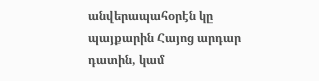անվերապահօրէն կը պայքարին Հայոց արդար դատին, կամ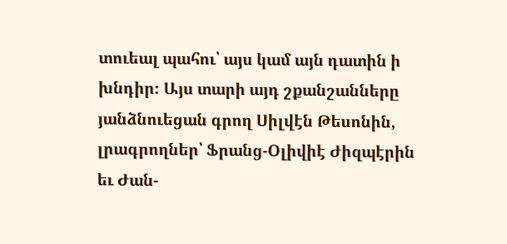տուեալ պահու՝ այս կամ այն դատին ի խնդիր։ Այս տարի այդ շքանշանները յանձնուեցան գրող Սիլվէն Թեսոնին, լրագրողներ՝ Ֆրանց-Օլիվիէ Ժիզպէրին եւ Ժան-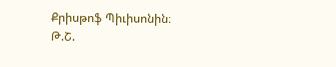Քրիսթոֆ Պիւիսոնին։
Թ.Շ.